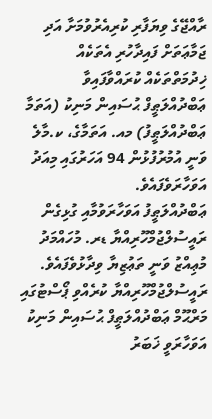ރާއްޖޭގެ ވިޔަފާރި ކުރިއެރުވުމަށާ އަދި ޖަމާޢަތަށް ފައިދާހުރި އެތަކެއް ޚިދުމަތްތަކެއް ކުރައްވާފައިވާ ޢަބްދުއްލަޠީފް ޙުސައިން މަނިކު (އަތަމާ ޢަބްދުއްލަޠީފު) މއ. އަތަމާގެ، ކ.މާލެ ވަނީ އުމުރުފުޅުން 94 އަހަރުގައި މިއަދު އަވަހާރަވެފައެވެ.
ޢަބްދުއްލަޠީފު އަވަހާރަވުމާއި ގުޅިގެން ރައީސުލްޖުމްހޫރިއްޔާ ޑރ. މުހައްމަދު މުޢިއްޒު ވަނީ ތަޢުޒިޔާ ވިދާޅުވެފައެވެ. ރައީސުލްޖުމްހޫރިއްޔާ ކުރެއްވި ޕޯސްޓުގައި މަރްޙޫމް ޢަބްދުއްލަޠީފް ޙުސައިން މަނިކު އަވަހާރަވީ ޚަބަރު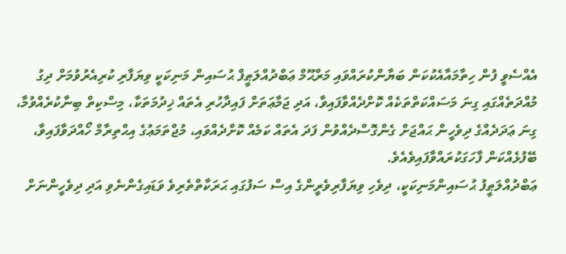އެއްސެވީ ފުން ހިތާމައާއެކުކަން ބަޔާންކުރައްވައި މަރްޙޫމް ޢަބްދުއްލަޠީފް ޙުސައިން މަނިކަކީ ވިޔަފާރި ކުރިއެރުވުމަށް ދިގު މުއްދަތެއްގައި ގިނަ މަސައްކަތްތަކެއް ކޮށްދެއްވާފައިވާ، އަދި ޖަމާޢަތަށް ފައިދާހުރި އެތައް ޚިދުމަތަކާ، މިސްކިތް ބިނާކުރެއްވުމާ، ގިނަ ޢަދަދެއްގެ ދިވެހީން ޙައްޖަށް ގެންގޮސްދެއްވުން ފަދަ އެތައް ކަމެއް ކޮށްދެއްވައި، މުޖްތަމަޢުގެ އިޙްތިރާމް ހޯއްދަވާފައިވާ، ބޭފުޅެއްކަން ފާހަގަކުރައްވާފައިވެއެވެ.
ޢަބްދުއްލަޠީފު ޙުސައިންމަނިކަކީ، ދިވެހި ވިޔަފާރިވެރީންގެ އިސް ސަފުގައި ޙަރަކާތްތެރިވެ ވަޑައިގެންނެވި އަދި ދިވެހީންނަށް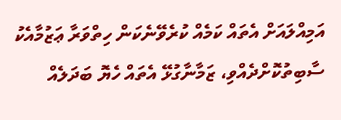އަމިއްލައަށް އެތައް ކަމެއް ކުރެވޭނެކަން ހިތްވަރާ ޢަޒުމާއެކު ސާބިތުކޮށްދެއްވި، ޒަމާނާގުޅޭ އެތައް ހެޔޮ ބަދަލެއް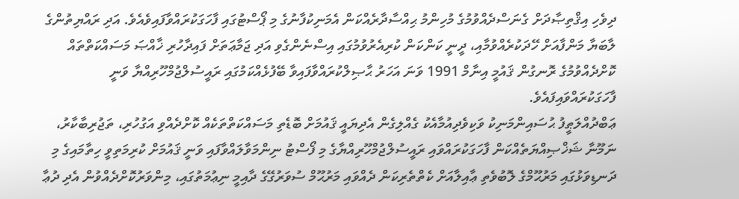ދިވެހި އިޤްތިޞާދަށް ގެނަސްދެއްވުމުގެ މުހިންމު ޙިއްސާދާރެއްކަން އެމަނިކުފާނުގެ މި ޕޯސްޓުގައި ފާހަގަކުރައްވާފައިވެއެވެ. އަދި ރައްޔިތުންގެ ލާބަޔާ މަންފާއަށް ހޭދަކުރެއްވުމާއި، ދީނީ ކަންކަން ކުރިއެރުވުމުގައި އިސްނެންގެވި އަދި ޖަމާޢަތަށް ފައިދާހުރި ޚާއްޞަ މަސައްކަތްތައް ކޮށްދެއްވުމުގެ ރޮނގުން ޤައުމީ އިނާމް 1991 ވަނަ އަހަރު ޙާޞިލްކުރައްވާފައިވާ ބޭފުޅެއްކަމުގައި ރައީސުލްޖުމްހޫރިއްޔާ ވަނީ ފާހަގަކުރައްވައިފައެވެ.
ޢަބްދުއްލަޠީފު ޙުސައިންމަނިކު ވަކިވެދިއުމާއެކު ގެއްލިގެން އެދިޔައީ ޤައުމަށް ބޮޑެތި މަސައްކަތްތަކެއް ކޮށްދެއްވި އަގުހުރި، ތަޖުރިބާކާރު، ނަމޫނާ ޝަޚްޞިއްޔަތެއްކަން ފާހަގަކުރައްވައި ރައީސުލްޖުމްހޫރިއްޔާގެ މި ފޯސްޓު ނިންމަވާލައްވާފައި ވަނީ ޤައުމަށް ކުރިމަތިވީ ހިތާމައިގެ މި ދަނޑިވަޅުގައި މަރުޙޫމްގެ ލޮބުވެތި ޢާއިލާއަށް ކެތްތެރިކަން ދެއްވައި މަރުޙޫމް ސުވަރުގޭގެ ދާއިމީ ނިޢުމަތުގައި، މިންވަރުކޮށްދެއްވުން އެދި ދުޢާ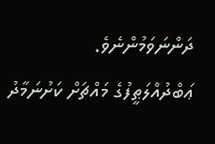ދަންނަވަމުންނެވެ.
ޢަބްދުއްލަޠީފުގެ މައްޗަށް ކަށުނަމާދު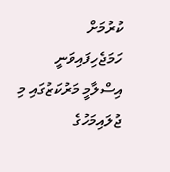ކުރުމަށް ހަމަޖެހިފައިވަނީ އިސްލާމީ މަރުކަޒުގައި މި ޖުލައިމަހުގެ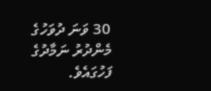30 ވަނަ ދުވަހުގެ މެންދުރު ނަމާދުގެ ފަހުގައެވެ.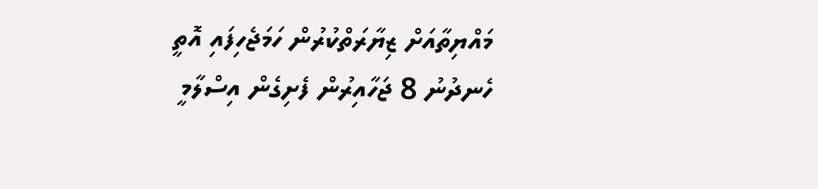މައްޔިތާއަށް ޒިޔާރަތްކުރުން ހަމަޖެހިފައި އޮތީ ހެނދުނު 8 ޖަހާއިރުން ފެށިގެން އިސްލާމީ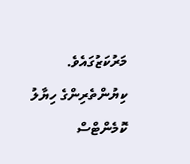މަރުކަޒުގައެވެ.
ކިޔުންތެރިންގެ ހިޔާލު
ކޮމެންޓްސް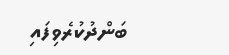ބަންދުކުރެވިފައި